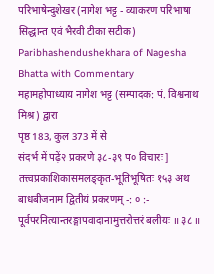परिभाषेन्दुशेखर (नागेश भट्ट - व्याकरण परिभाषा सिद्धान्त एवं भैरवी टीका सटीक)
Paribhashendushekhara of Nagesha Bhatta with Commentary
महामहोपाध्याय नागेश भट्ट (सम्पादक: पं. विश्वनाथ मिश्र) द्वारा
पृष्ठ 183, कुल 373 में से
संदर्भ में पढ़ें२ प्रकरणे ३८-३९ प० विचारः ] तत्त्वप्रकाशिकासमलङ्कृत-भूतिभूषितः १५३ अथ बाधबीजनाम द्वितीयं प्रकरणम् -: ० :- पूर्वपरनित्यान्तरङ्गापवादानामुत्तरोत्तरं बलीयः ॥ ३८ ॥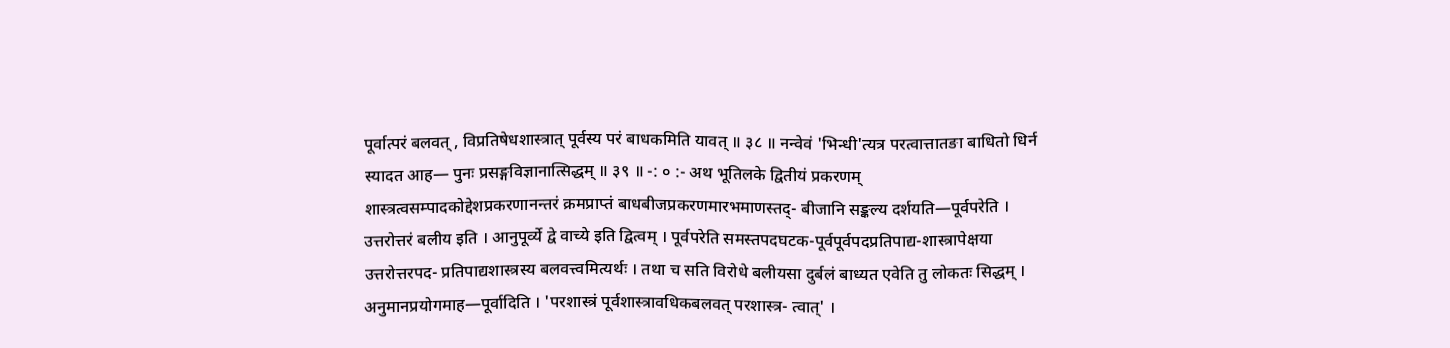पूर्वात्परं बलवत् , विप्रतिषेधशास्त्रात् पूर्वस्य परं बाधकमिति यावत् ॥ ३८ ॥ नन्वेवं 'भिन्धी'त्यत्र परत्वात्तातङा बाधितो धिर्न स्यादत आह— पुनः प्रसङ्गविज्ञानात्सिद्धम् ॥ ३९ ॥ -: ० :- अथ भूतिलके द्वितीयं प्रकरणम् शास्त्रत्वसम्पादकोद्देशप्रकरणानन्तरं क्रमप्राप्तं बाधबीजप्रकरणमारभमाणस्तद्- बीजानि सङ्कल्य दर्शयति—पूर्वपरेति । उत्तरोत्तरं बलीय इति । आनुपूर्व्ये द्वे वाच्ये इति द्वित्वम् । पूर्वपरेति समस्तपदघटक-पूर्वपूर्वपदप्रतिपाद्य-शास्त्रापेक्षया उत्तरोत्तरपद- प्रतिपाद्यशास्त्रस्य बलवत्त्वमित्यर्थः । तथा च सति विरोधे बलीयसा दुर्बलं बाध्यत एवेति तु लोकतः सिद्धम् । अनुमानप्रयोगमाह—पूर्वादिति । 'परशास्त्रं पूर्वशास्त्रावधिकबलवत् परशास्त्र- त्वात्' ।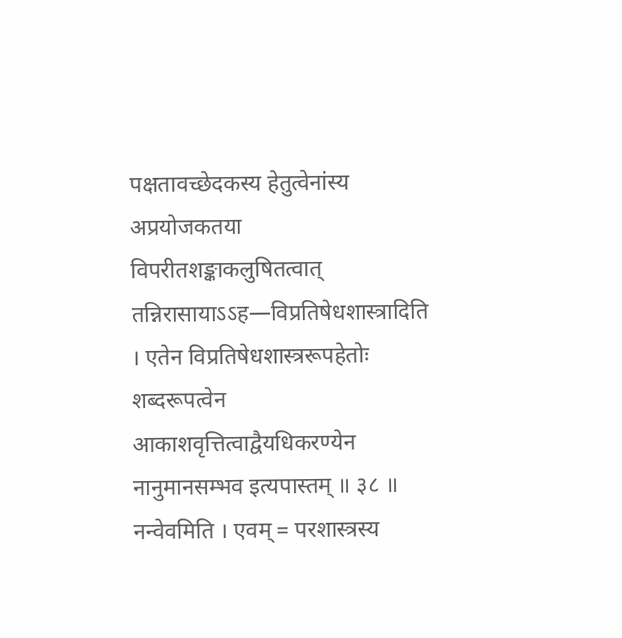पक्षतावच्छेदकस्य हेतुत्वेनांस्य अप्रयोजकतया विपरीतशङ्काकलुषितत्वात् तन्निरासायाऽऽह—विप्रतिषेधशास्त्रादिति । एतेन विप्रतिषेधशास्त्ररूपहेतोः शब्दरूपत्वेन आकाशवृत्तित्वाद्वैयधिकरण्येन नानुमानसम्भव इत्यपास्तम् ॥ ३८ ॥ नन्वेवमिति । एवम् = परशास्त्रस्य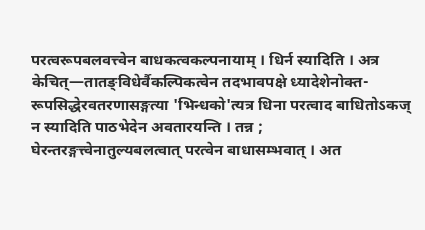परत्वरूपबलवत्त्वेन बाधकत्वकल्पनायाम् । धिर्न स्यादिति । अत्र केचित्—तातङ्विधेर्वैकल्पिकत्वेन तदभावपक्षे ध्यादेशेनोक्त- रूपसिद्धेरवतरणासङ्गत्या 'भिन्धको'त्यत्र धिना परत्वाद बाधितोऽकज् न स्यादिति पाठभेदेन अवतारयन्ति । तन्न ; घेरन्तरङ्गत्त्वेनातुल्यबलत्वात् परत्वेन बाधासम्भवात् । अत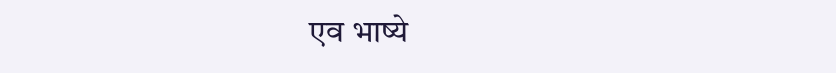एव भाष्ये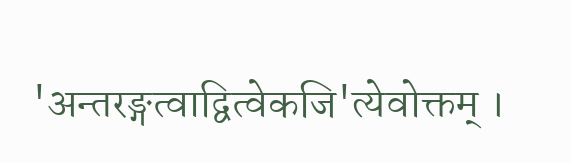'अन्तरङ्गत्वाद्वित्वेकजि'त्येवोक्तम् ।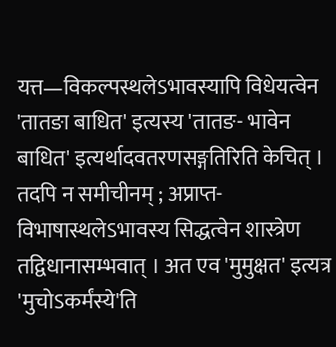यत्त—विकल्पस्थलेऽभावस्यापि विधेयत्वेन 'तातङा बाधित' इत्यस्य 'तातङ- भावेन बाधित' इत्यर्थादवतरणसङ्गतिरिति केचित् । तदपि न समीचीनम् ; अप्राप्त- विभाषास्थलेऽभावस्य सिद्धत्वेन शास्त्रेण तद्विधानासम्भवात् । अत एव 'मुमुक्षत' इत्यत्र 'मुचोऽकर्मंस्ये'ति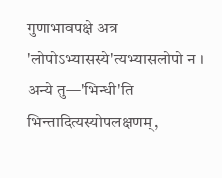गुणाभावपक्षे अत्र 'लोपोऽभ्यासस्ये'त्यभ्यासलोपो न । अन्ये तु—'भिन्धी'ति भिन्तादित्यस्योपलक्षणम्,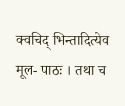क्वचिद् भिन्तादित्येव मूल- पाठः । तथा च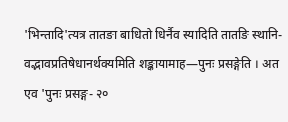'भिन्तादि'त्यत्र तातङा बाधितो धिर्नैव स्यादिति तातङि स्थानि- वद्भावप्रतिषेधानर्थक्यमिति शङ्कायामाह—पुनः प्रसङ्गेति । अत एव 'पुनः प्रसङ्ग- २०